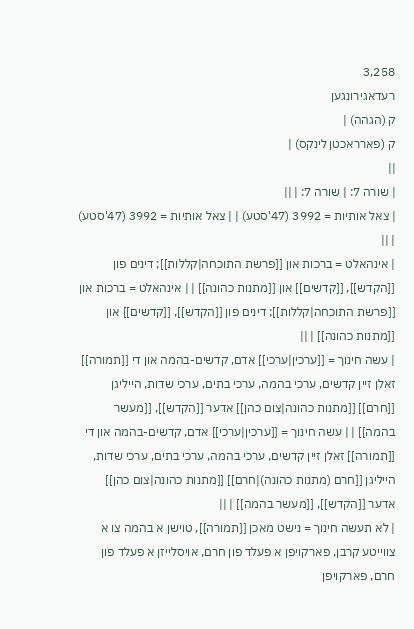3,258
רעדאגירונגען
ק (הגהה) |
ק (פארראכטן לינקס) |
||
| שורה 7: | שורה 7: | ||
| צאל אותיות = 3992 (47'סטע) | | צאל אותיות = 3992 (47'סטע) | ||
| אינהאלט = ברכות און [[פרשת התוכחה|קללות]]; דינים פון [[הקדש]], [[קדשים]] און [[מתנות כהונה]] | | אינהאלט = ברכות און [[פרשת התוכחה|קללות]]; דינים פון [[הקדש]], [[קדשים]] און [[מתנות כהונה]] | ||
| עשה חינוך = [[ערכין|ערכי]] אדם, קדשים-בהמה און די [[תמורה]] זאלן זיין קדשים, ערכי בהמה, ערכי בתים, ערכי שדות, הייליגן [[חרם]] [[מתנות כהונה|צום כהן]] אדער [[הקדש]], [[מעשר בהמה]] | | עשה חינוך = [[ערכין|ערכי]] אדם, קדשים-בהמה און די [[תמורה]] זאלן זיין קדשים, ערכי בהמה, ערכי בתים, ערכי שדות, הייליגן [[חרם (מתנות כהונה)|חרם]] [[מתנות כהונה|צום כהן]] אדער [[הקדש]], [[מעשר בהמה]] | ||
| לא תעשה חינוך = נישט מאכן [[תמורה]], טוישן א בהמה צו א צווייטע קרבן, פארקויפן א פעלד פון חרם, אויסלייזן א פעלד פון חרם, פארקויפן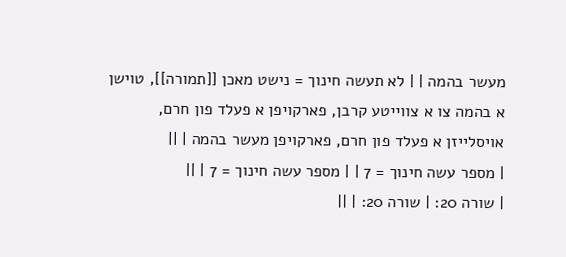מעשר בהמה | | לא תעשה חינוך = נישט מאכן [[תמורה]], טוישן א בהמה צו א צווייטע קרבן, פארקויפן א פעלד פון חרם, אויסלייזן א פעלד פון חרם, פארקויפן מעשר בהמה | ||
| מספר עשה חינוך = 7 | | מספר עשה חינוך = 7 | ||
| שורה 20: | שורה 20: | ||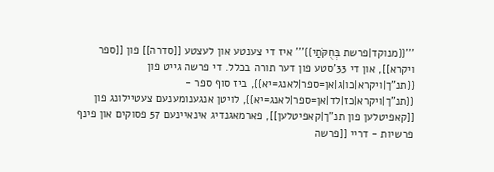'''{{מנוקד|פרשת בְּחֻקֹּתַי}}''' איז די צענטע און לעצטע [[סדרה]] פון [[ספר ויקרא]], און די 33'סטע פון דער תורה בכלל. די פרשה גייט פון {{תנ"ך|ויקרא|כו|ג|אן=ספר|לאנג=יא}}, ביז סוף ספר - {{תנ"ך|ויקרא|כז|לד|אן=ספר|לאנג=יא}}, לויטן אנגענומענעם צעטיילונג פון [[קאפיטלען פון תנ"ך|קאפיטלען]], פארמאגנדיג אינאיינעם 57 פסוקים און פינף פרשיות - דריי [[פרשה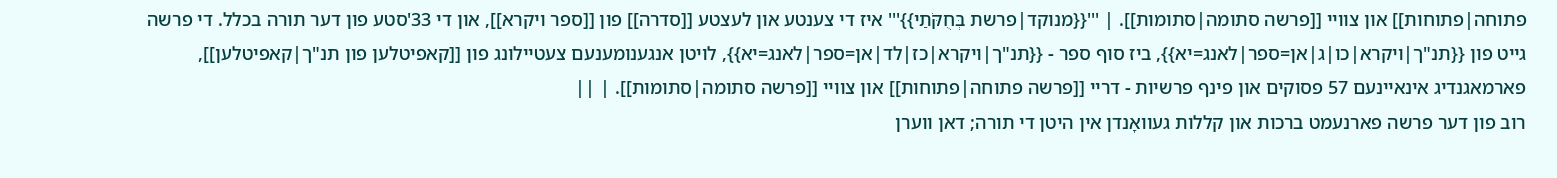פתוחה|פתוחות]] און צוויי [[פרשה סתומה|סתומות]]. | '''{{מנוקד|פרשת בְּחֻקֹּתַי}}''' איז די צענטע און לעצטע [[סדרה]] פון [[ספר ויקרא]], און די 33'סטע פון דער תורה בכלל. די פרשה גייט פון {{תנ"ך|ויקרא|כו|ג|אן=ספר|לאנג=יא}}, ביז סוף ספר - {{תנ"ך|ויקרא|כז|לד|אן=ספר|לאנג=יא}}, לויטן אנגענומענעם צעטיילונג פון [[קאפיטלען פון תנ"ך|קאפיטלען]], פארמאגנדיג אינאיינעם 57 פסוקים און פינף פרשיות - דריי [[פרשה פתוחה|פתוחות]] און צוויי [[פרשה סתומה|סתומות]]. | ||
רוב פון דער פרשה פארנעמט ברכות און קללות געוואָנדן אין היטן די תורה; דאן ווערן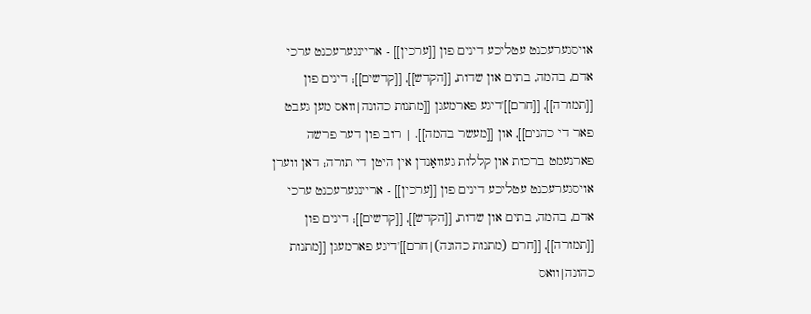אויסגערעכנט עטליכע דינים פון [[ערכין]] - אריינגערעכנט ערכי אדם, בהמה, בתים און שדות, [[הקדש]], [[קדשים]]; דינים פון [[תמורה]], [[חרם]]'דיגע פארמעגן [[מתנות כהונה|וואס מען געבט פאר די כהנים]], און [[מעשר בהמה]]. | רוב פון דער פרשה פארנעמט ברכות און קללות געוואָנדן אין היטן די תורה; דאן ווערן אויסגערעכנט עטליכע דינים פון [[ערכין]] - אריינגערעכנט ערכי אדם, בהמה, בתים און שדות, [[הקדש]], [[קדשים]]; דינים פון [[תמורה]], [[חרם (מתנות כהונה)|חרם]]'דיגע פארמעגן [[מתנות כהונה|וואס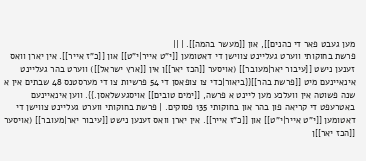מען געבט פאר די כהנים]], און [[מעשר בהמה]]. | ||
פרשת בחוקותי ווערט געליינט צווישן די דאטומען [[י"ט אייר|י"ט]] און [[כ"ז אייר]]. אין יארן וואס זענען נישט [[עיבור יאר|מעובר]] (אויסער [[הכז יאר]]ן אין [[ארץ ישראל]]) ווערט בהר געליינט אינאיינעם מיט [[פרשת בהר]]{{ביאור|כדי צו צופאסן די 54 פרשיות צו די מערסטנס 48 שבתים אין א שנה פשוטה אין וועלכע מען ליינט א פרשה, [[ימים טובים]] אויסגעשלאסן.}}. ווען אינאיינעם באטרעפט די קריאה פון בהר און בחוקותי 135 פסוקים. | פרשת בחוקותי ווערט געליינט צווישן די דאטומען [[י"ט אייר|י"ט]] און [[כ"ז אייר]]. אין יארן וואס זענען נישט [[עיבור יאר|מעובר]] (אויסער [[הכז יאר]]ן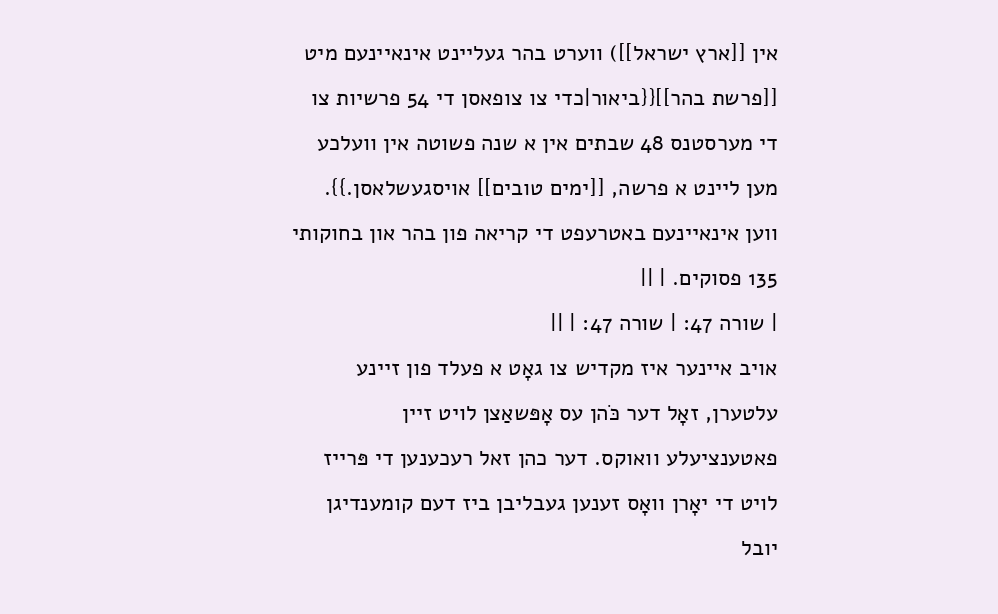אין [[ארץ ישראל]]) ווערט בהר געליינט אינאיינעם מיט [[פרשת בהר]]{{ביאור|כדי צו צופאסן די 54 פרשיות צו די מערסטנס 48 שבתים אין א שנה פשוטה אין וועלכע מען ליינט א פרשה, [[ימים טובים]] אויסגעשלאסן.}}. ווען אינאיינעם באטרעפט די קריאה פון בהר און בחוקותי 135 פסוקים. | ||
| שורה 47: | שורה 47: | ||
אויב איינער איז מקדיש צו גאָט א פעלד פון זיינע עלטערן, זאָל דער כֹּהן עס אָפּשאַצן לויט זיין פאטענציעלע וואוקס. דער כהן זאל רעכענען די פּרייז לויט די יאָרן וואָס זענען געבליבן ביז דעם קומענדיגן יובל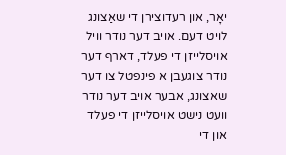יאָר, און רעדוצירן די שאַצונג לויט דעם. אויב דער נודר וויל אויסלייזן די פעלד, דארף דער נודר צוגעבן א פינפטל צו דער שאצונג, אבער אויב דער נודר וועט נישט אויסלייזן די פעלד און די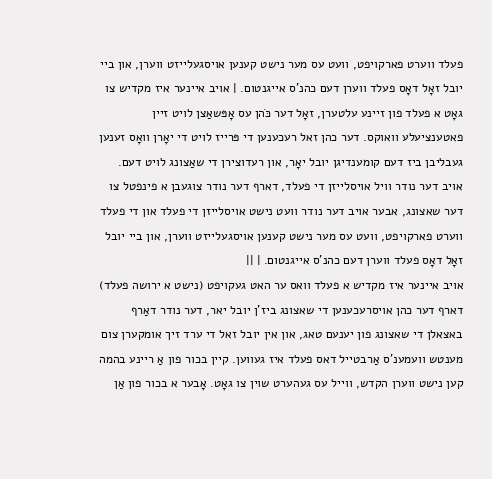פעלד ווערט פארקויפט, וועט עס מער נישט קענען אויסגעלייזט ווערן, און ביי יובל זאָל דאָס פעלד ווערן דעם כהנ'ס אייגנטום. | אויב איינער איז מקדיש צו גאָט א פעלד פון זיינע עלטערן, זאָל דער כֹּהן עס אָפּשאַצן לויט זיין פאטענציעלע וואוקס. דער כהן זאל רעכענען די פּרייז לויט די יאָרן וואָס זענען געבליבן ביז דעם קומענדיגן יובל יאָר, און רעדוצירן די שאַצונג לויט דעם. אויב דער נודר וויל אויסלייזן די פעלד, דארף דער נודר צוגעבן א פינפטל צו דער שאצונג, אבער אויב דער נודר וועט נישט אויסלייזן די פעלד און די פעלד ווערט פארקויפט, וועט עס מער נישט קענען אויסגעלייזט ווערן, און ביי יובל זאָל דאָס פעלד ווערן דעם כהנ'ס אייגנטום. | ||
אויב איינער איז מקדיש א פעלד וואס ער האט געקויפט (נישט א ירושה פעלד) דארף דער כהן אויסרעכענען די שאצונג ביז'ן יובל יאר, דער נודר דאַרף באצאלן די שאצונג פון יענעם טאג, און אין יובל זאל די ערד זיך אומקערן צום מענטש וועמענ'ס אַרבטייל דאס פעלד איז געווען. קיין בכור פון אַ ריינע בהמה קען נישט ווערן הקדש, ווייל עס געהערט שוין צו גאָט. אָבער א בכור פון אַן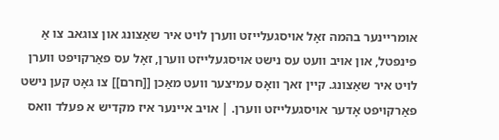אומריינער בהמה זאָל אויסגעלייזט ווערן לויט איר שאַצונג און צוגאב צו אַ פינפטל, און אויב וועט עס נישט אויסגעלייזט ווערן, זאָל עס פאַרקויפט ווערן לויט איר שאַצונג. קיין זאך וואָס עמיצער וועט מאַכן [[חרם]] צו גאָט קען נישט פאַרקויפט אָדער אויסגעלייזט ווערן. | אויב איינער איז מקדיש א פעלד וואס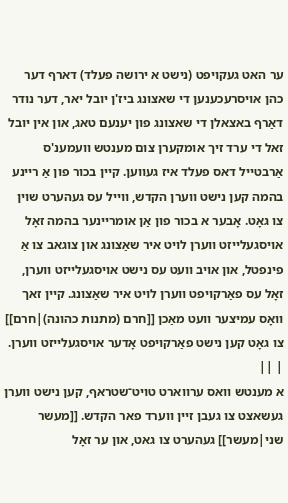ער האט געקויפט (נישט א ירושה פעלד) דארף דער כהן אויסרעכענען די שאצונג ביז'ן יובל יאר, דער נודר דאַרף באצאלן די שאצונג פון יענעם טאג, און אין יובל זאל די ערד זיך אומקערן צום מענטש וועמענ'ס אַרבטייל דאס פעלד איז געווען. קיין בכור פון אַ ריינע בהמה קען נישט ווערן הקדש, ווייל עס געהערט שוין צו גאָט. אָבער א בכור פון אַן אומריינער בהמה זאָל אויסגעלייזט ווערן לויט איר שאַצונג און צוגאב צו אַ פינפטל, און אויב וועט עס נישט אויסגעלייזט ווערן, זאָל עס פאַרקויפט ווערן לויט איר שאַצונג. קיין זאך וואָס עמיצער וועט מאַכן [[חרם (מתנות כהונה)|חרם]] צו גאָט קען נישט פאַרקויפט אָדער אויסגעלייזט ווערן. | ||
א מענטש וואס ערווארט טויט־שטראף, קען נישט ווערן געשאצט צו געבן זיין ווערד פאר הקדש. [[מעשר שני|מעשר]] געהערט צו גאט, און ער זאָל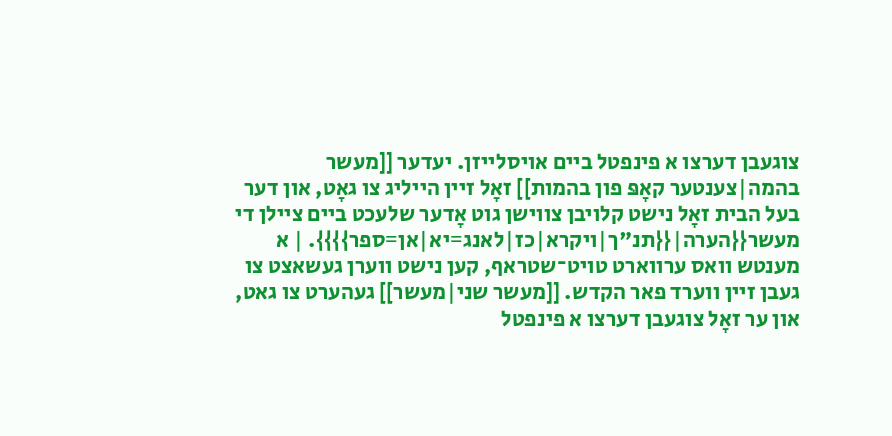צוגעבן דערצו א פינפטל ביים אויסלייזן. יעדער [[מעשר בהמה|צענטער קאָפּ פון בהמות]] זאָל זיין הייליג צו גאָט, און דער בעל הבית זאָל נישט קלויבן צווישן גוט אָדער שלעכט ביים ציילן די מעשר{{הערה|{{תנ"ך|ויקרא|כז|לאנג=יא|אן=ספר}}}}. | א מענטש וואס ערווארט טויט־שטראף, קען נישט ווערן געשאצט צו געבן זיין ווערד פאר הקדש. [[מעשר שני|מעשר]] געהערט צו גאט, און ער זאָל צוגעבן דערצו א פינפטל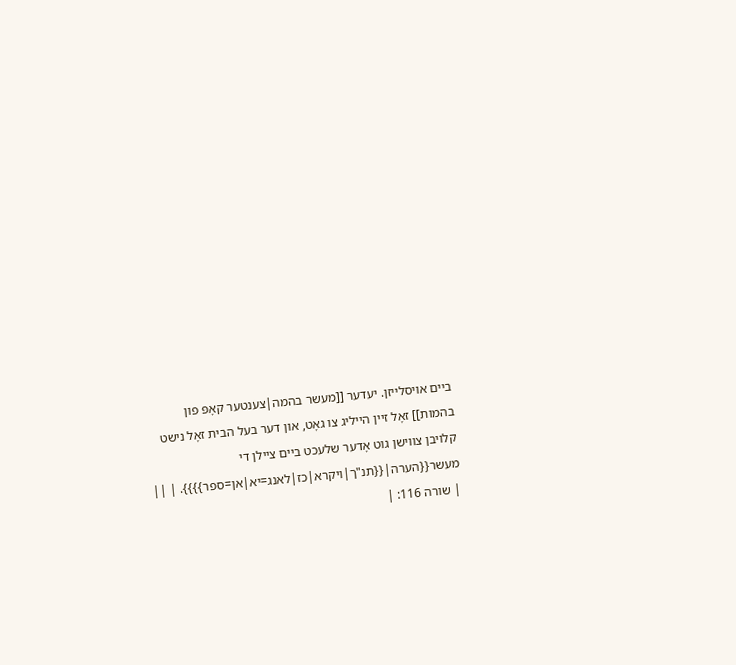ביים אויסלייזן. יעדער [[מעשר בהמה|צענטער קאָפּ פון בהמות]] זאָל זיין הייליג צו גאָט, און דער בעל הבית זאָל נישט קלויבן צווישן גוט אָדער שלעכט ביים ציילן די מעשר{{הערה|{{תנ"ך|ויקרא|כז|לאנג=יא|אן=ספר}}}}. | ||
| שורה 116: |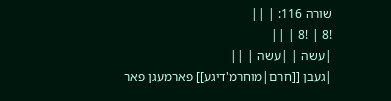שורה 116: | ||
!8 | !8 | ||
|עשה | |עשה | ||
|געבן [[חרם|מוחרמ'דיגע]] פארמעגן פאר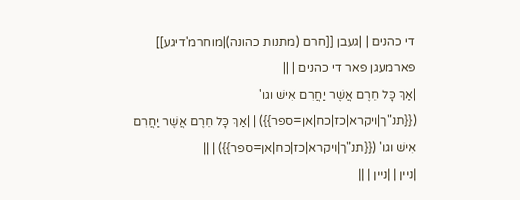די כהנים | |געבן [[חרם (מתנות כהונה)|מוחרמ'דיגע]] פארמעגן פאר די כהנים | ||
|אַךְ כָּל חֵרֶם אֲשֶׁר יַחֲרִם אִישׁ וגו' ({{תנ"ך|ויקרא|כז|כח|אן=ספר}}) | |אַךְ כָּל חֵרֶם אֲשֶׁר יַחֲרִם אִישׁ וגו' ({{תנ"ך|ויקרא|כז|כח|אן=ספר}}) | ||
|ניין | |ניין | ||